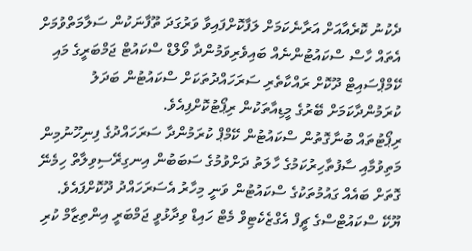ދެކުނު ކޮރެއާއަށް އަރާނެކަމަށް ލަފާކޮށްފައިވާ ވަރުގަދަ ތޫފާނަކުން ސަލާމަތްވުމަށް އެތައް ހާސް ސްކައުޓުންނެއް ބައިވެރިވަމުންދާ ވޯލްޑް ސްކައުޓް ޖަމްބަރީގެ މައި ކޭމްޕްސައިޓް ދޫކޮށް ރައްކާތެރި ސަރަހައްދުތަކަށް ސްކައުޓުން ބަދަލު ކުރަމުންދާކަމަށް ބޭރުގެ މީޑިއާތަކުން ރިޕޯޓުކޮށްފިއެވެ.
ރިޕޯޓުތައް ބުނާގޮތުން ސްކައުޓުން ކޭމްޕް ކުރަމުންދާ ސަރަހައްދުގެ ފިނިހޫނުމިން މަތިވުމާއި ސާފުތާހިރުކަމުގެ ހާލަތު ދަށްވުމުގެ ސަބަބުން އިނގިރޭސިވިލާތް ހިމެނޭ ގޮތަށް ބައެއް ގައުމުތަކުގެ ސްކައުޓުން ވަނީ މިހާރު އެސަރަހައްދު ދޫކޮށްފައެވެ.
ޔޫކޭ ސްކައުޓްސްގެ ޗީފް އެގްޒެކެޓިވް މެޓް ހައިޑް ވިދާޅުވީ ޖަމްބަރީ އިންތިޒާމް ކުރި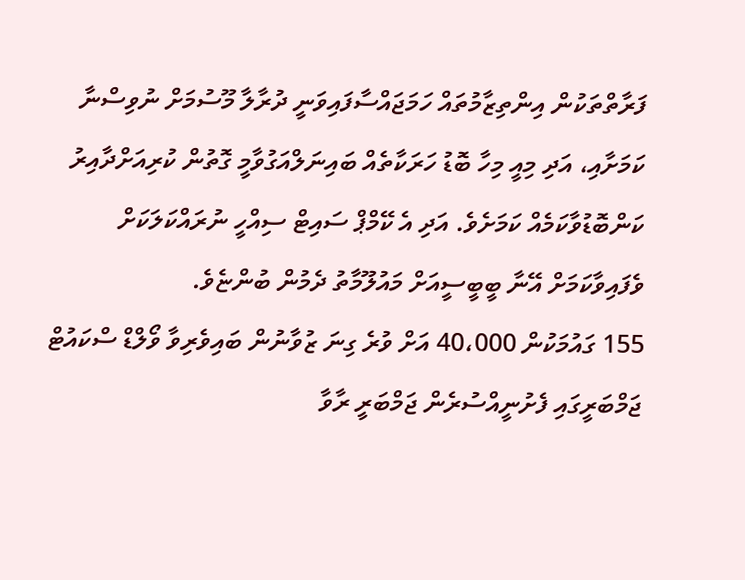ފަރާތްތަކުން އިންތިޒާމުތައް ހަމަޖައްސާފައިވަނީ ދުރާލާ މޫސުމަށް ނުވިސްނާ ކަމަށާއި، އަދި މިއީ މިހާ ބޮޑު ހަރަކާތެއް ބައިނަލްއަގުވާމީ ގޮތުން ކުރިއަށްދާއިރު ކަންބޮޑުވާކަމެއް ކަމަށެވެ. އަދި އެ ކޭމްޕް ސައިޓް ސިއްހީ ނުރައްކަލަކަށް ވެފައިވާކަމަށް އޭނާ ބީބީސީއަށް މައުލޫމާތު ދެމުން ބުންޏެވެ.
155 ގައުމަކުން 40،000 އަށް ވުރެ ގިނަ ޒުވާނުން ބައިވެރިވާ ވޯލްޑް ސްކައުޓް ޖަމްބަރީގައި ފެށުނީއްސުރެން ޖަމްބަރީ ރާވާ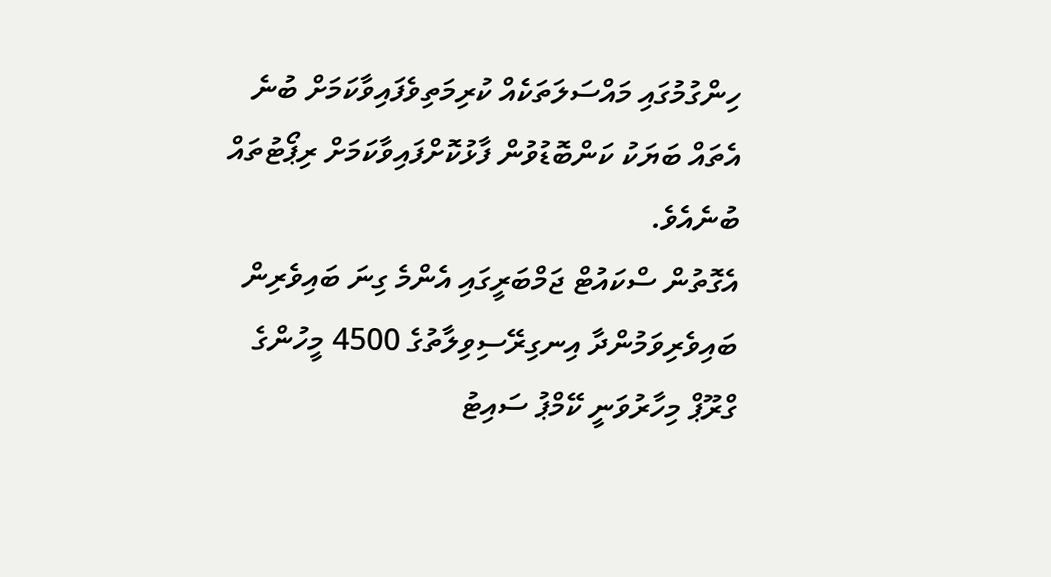ހިންގުމުގައި މައްސަލަތަކެއް ކުރިމަތިވެފައިވާކަމަށް ބުނެ އެތައް ބަޔަކު ކަންބޮޑުވުން ފާޅުކޮށްފައިވާކަމަށް ރިޕޯޓުތައް ބުނެއެވެ.
އެގޮތުން ސްކައުޓް ޖަމްބަރީގައި އެންމެ ގިނަ ބައިވެރިން ބައިވެރިވަމުންދާ އިނގިރޭސިވިލާތުގެ 4500 މީހުންގެ ގްރޫޕް މިހާރުވަނީ ކޭމްޕު ސައިޓު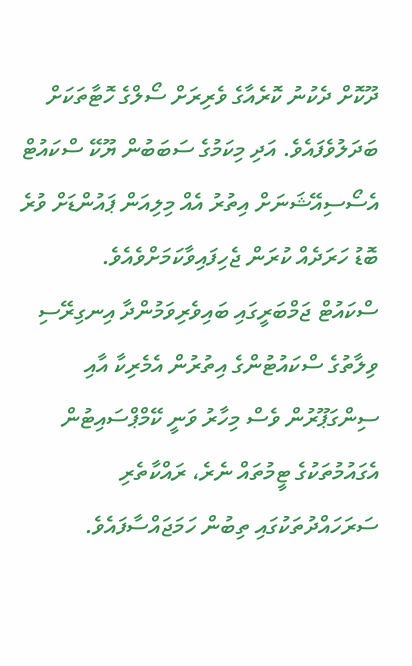ދޫކޮށް ދެކުނު ކޮރެއާގެ ވެރިރަށް ސޯލްގެ ހޮޓާތަކަށް ބަދަލުވެފައެވެ. އަދި މިކަމުގެ ސަބަބުން ޔޫކޭ ސްކައުޓް އެސޯސިއޭޝަނަށް އިތުރު އެއް މިލިއަން ޕައުންޑަށް ވުރެ ބޮޑު ހަރަދެއް ކުރަން ޖެހިފައިވާކަމަށްވެއެވެ.
ސްކައުޓް ޖަމްބަރީގައި ބައިވެރިވަމުންދާ އިނގިރޭސި ވިލާތުގެ ސްކައުޓުންގެ އިތުރުން އެމެރިކާ އާއި ސިންގަޕޫރުން ވެސް މިހާރު ވަނީ ކޭމްޕްސައިޓުން އެގައުމުތަކުގެ ޓީމުތައް ނެރެ، ރައްކާތެރި ސަރަހައްދުތަކުގައި ތިބުން ހަމަޖައްސާފައެވެ.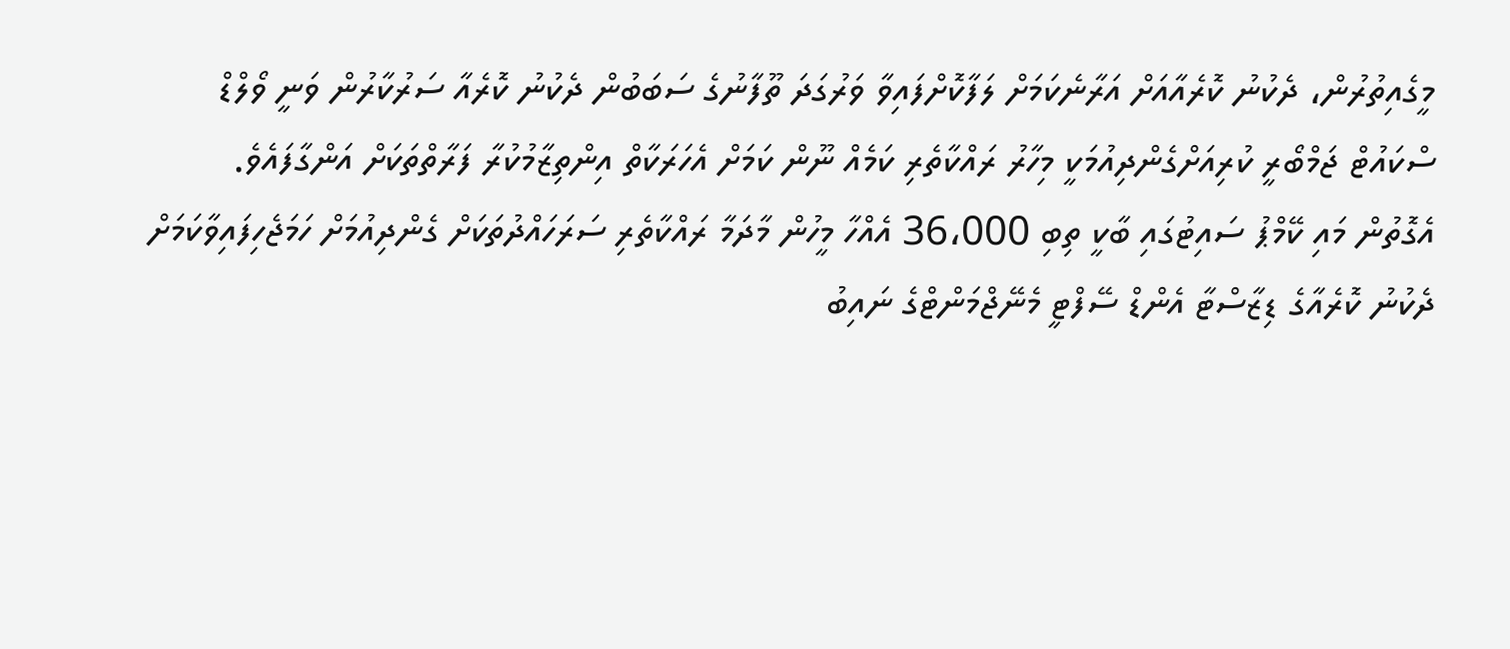މީގެއިތުރުން، ދެކުނު ކޮރެއާއަށް އަރާނެކަމަށް ލަފާކޮށްފައިވާ ވަރުގަދަ ތޫފާނުގެ ސަބަބުން ދެކުނު ކޮރެއާ ސަރުކާރުން ވަނީ ވޯލްޑް ސްކައުޓް ޖަމްބޯރީ ކުރިއަށްގެންދިއުމަކީ މިހާރު ރައްކާތެރި ކަމެއް ނޫން ކަމަށް އެހަރަކާތް އިންތިޒާމުކުރާ ފަރާތްތަކަށް އަންގާފައެވެ.
އެގޮތުން މައި ކޭމްޕު ސައިޓުގައި ބާކީ ތިބި 36،000 އެއްހާ މީހުން މާދަމާ ރައްކާތެރި ސަރަހައްދުތަކަށް ގެންދިއުމަށް ހަމަޖެހިފައިވާކަމަށް ދެކުނު ކޮރެއާގެ ޑިޒާސްޓާ އެންޑް ސޭފްޓީ މެނޭޖްމަންޓްގެ ނައިބު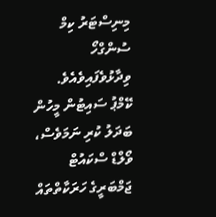މިނިސްޓަރު ކިމް ސުންގްހޯ ވިދާޅުވެފައިވެއެވެ.
ކޭމްޕު ސައިޓުން މީހުން ބަދަލު ކުރި ނަމަވެސް، ވޯލްޑް ސްކައުޓް ޖަމްބަރީގެ ހަރަކާތްތައް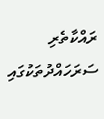ރައްކާތެރި ސަރަހައްދުތަކުގައި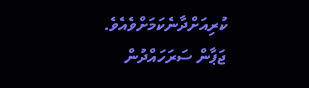ކުރިއަށްދާނެކަމަށްވެއެވެ.
ޖަޕާން ސަރަހައްދުން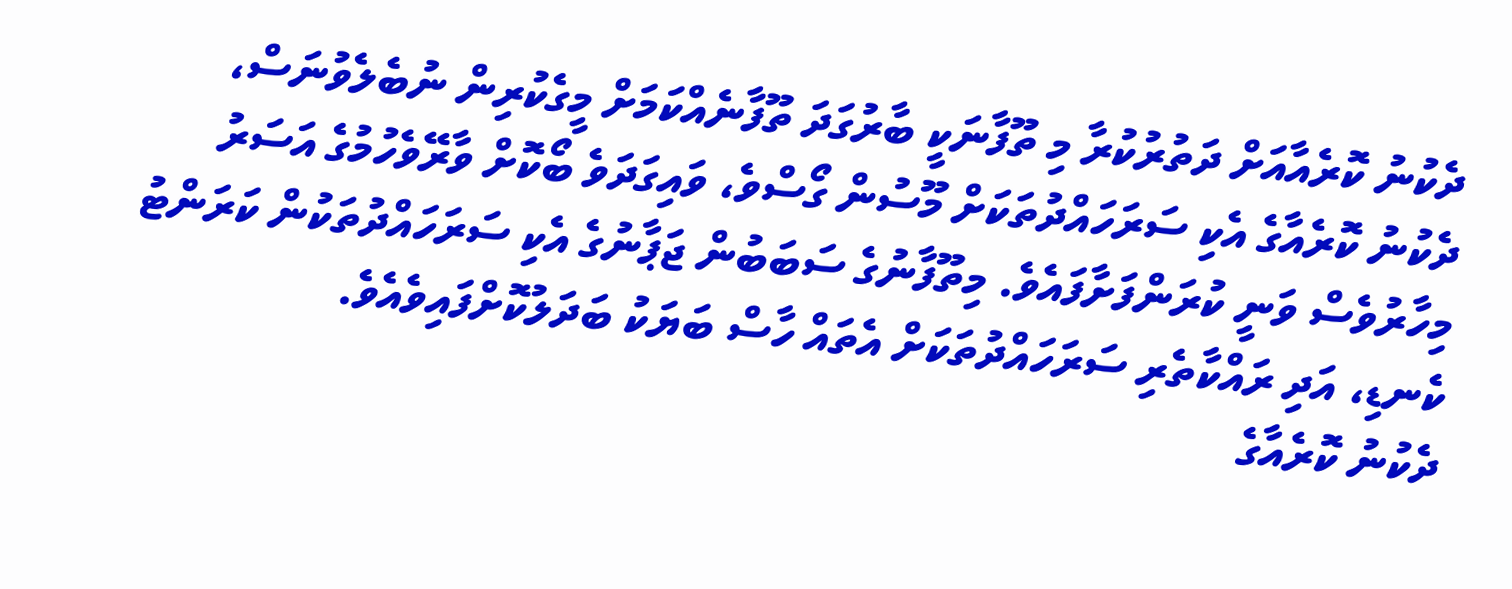ދެކުނު ކޮރެއާއަށް ދަތުރުކުރާ މި ތޫފާނަކީ ބާރުގަދަ ތޫފާނެއްކަމަށް މީގެކުރިން ނުބެލެވުނަސް، ދެކުނު ކޮރެއާގެ އެކި ސަރަހައްދުތަކަށް މޫސުން ގޯސްވެ، ވައިގަދަވެ ބޯކޮށް ވާރޭވެހުމުގެ އަސަރު މިހާރުވެސް ވަނީ ކުރަންފަށާފައެވެ. މިތޫފާނުގެ ސަބަބުން ޖަޕާނުގެ އެކި ސަރަހައްދުތަކުން ކަރަންޓު ކެނޑި، އަދި ރައްކާތެރި ސަރަހައްދުތަކަށް އެތައް ހާސް ބަޔަކު ބަދަލުކޮށްފައިވެއެވެ.
ދެކުނު ކޮރެއާގެ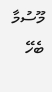މޫސުމާ ބެހޭ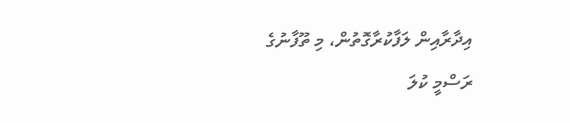އިދާރާއިން ލަފާކުރާގޮތުން، މި ތޫފާނުގެ ރަސްމީ ކުލަ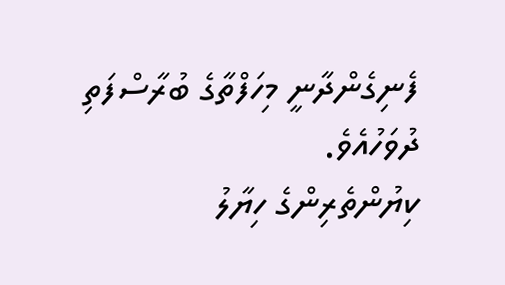ފެނިގެންދާނީ މިހަފްތާގެ ބުރާސްފަތި ދުވަހުއެވެ.
ކިޔުންތެރިންގެ ހިޔާލު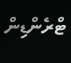ޓްރެންޑިން